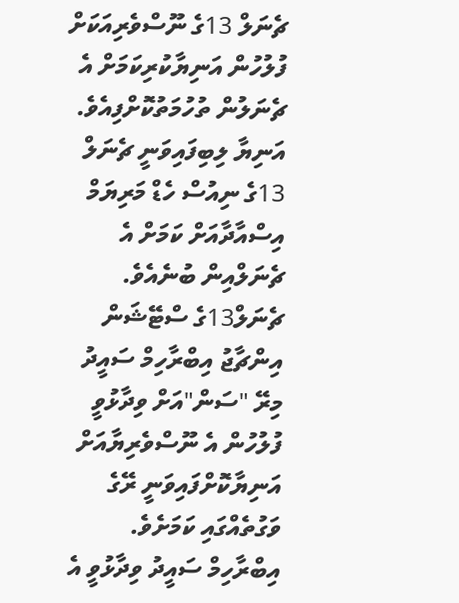ޗެނަލް 13ގެ ނޫސްވެރިއަކަށް ފުލުހުން އަނިޔާކުރިކަމަށް އެ ޗެނަލުން ތުހުމަތުކޮށްފިއެވެ.
އަނިޔާ ލިބިފައިވަނީ ޗެނަލް 13ގެ ނިއުސް ހެޑް މަރިޔަމް އިސްއާދާއަށް ކަމަށް އެ ޗެނަލްއިން ބުނެއެވެ.
ޗެނަލް13ގެ ސްޓޭޝަން އިންޗާޖު އިބްރާހިމް ސައީދު މިރޭ "ސަން"އަށް ވިދާޅުވީ ފުލުހުން އެ ނޫސްވެރިޔާއަށް އަނިޔާކޮށްފައިވަނީ ރޭގެ ވަގުތެއްގައި ކަމަށެވެ.
އިބްރާހިމް ސައީދު ވިދާޅުވީ އެ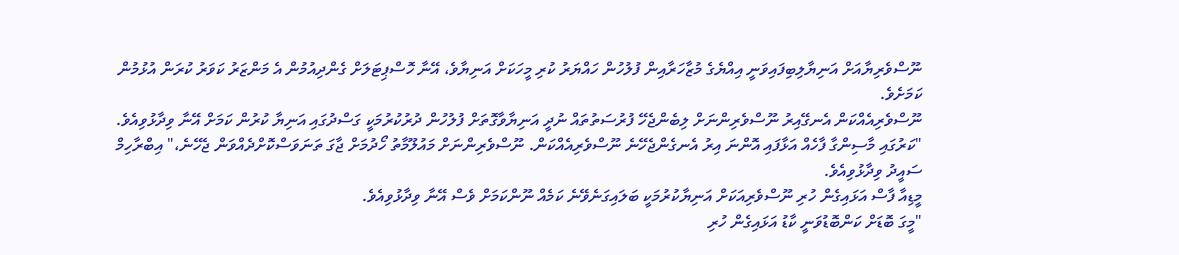ނޫސްވެރިޔާއަށް އަނިޔާލިބިފައިވަނީ އިއްޔެގެ މުޒާހަރާއިން ފުލުހުން ހައްޔަރު ކުރި މީހަކަށް އަނިޔާވެ، އޭނާ ހޮސްޕިޓަލަށް ގެންދިއުމުން އެ މަންޒަރު ކަވަރު ކުރަން އުޅުމުން ކަމަށެވެ.
ނޫސްވެރިއެއްކަން އެނގޭއިރު ނޫސްވެރިންނަށް ލިބެންޖެހޭ ފުރުސަތުތައް ނުދީ އަނިޔާވާގޮތަށް ފުލުހުން ދުރުކުރުމަކީ ގަސްދުގައި އަނިޔާ ކުރުން ކަމަށް އޭނާ ވިދާޅުވިއެވެ.
"ކަރުގައި މާސިންގާ ފާހެއް އަޅާފައި އޮންނަ އިރު އެނގެންޖެހޭނެ ނޫސްވެރިއެއްކަން. ނޫސްވެރިންނަށް މައުލޫމާތު ހޯދުމަށް ޖާގަ ތަނަވަސްކޮށްދެއްވަން ޖެހޭނެ،" އިބްރާހިމް ސައީދު ވިދާޅުވިއެވެ.
މީޑިއާ ފާސް އަޅައިގެން ހުރި ނޫސްވެރިއަކަށް އަނިޔާކުރުމަކީ ބަލައިގަނެވޭނެ ކަމެއް ނޫންކަމަށް ވެސް އޭނާ ވިދާޅުވިއެވެ.
"މީގަ ބޮޑަށް ކަންބޮޑުވަނީ ކާޑު އަޅައިގެން ހުރި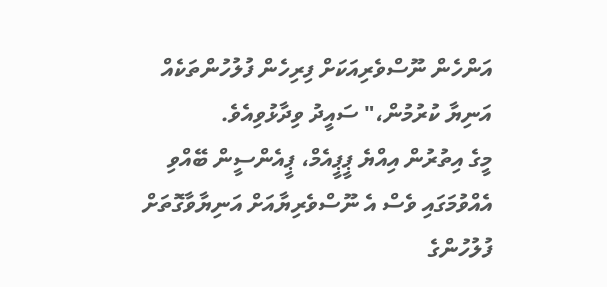އަންހެން ނޫސްވެރިއަކަށް ފިރިހެން ފުލުހުންތަކެއް އަނިޔާ ކުރުމުން،" ސައީދު ވިދާޅުވިއެވެ.
މީގެ އިތުރުން އިއްޔެ ޕީޕީއެމް، ޕީއެންސީން ބޭއްވި އެއްވުމަގައި ވެސް އެ ނޫސްވެރިޔާއަށް އަނިޔާވާގޮތަށް ފުލުހުންގެ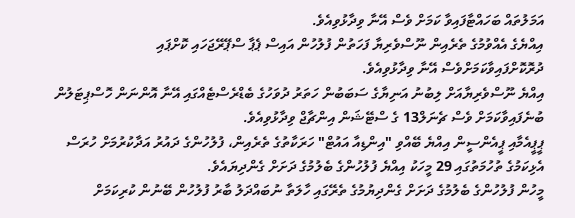އަމަލުތައް ބަހައްޓާފައިވާ ކަމަށް ވެސް އޭނާ ވިދާޅުވިއެވެ.
އިއްޔެގެ އެއްވުމުގެ ތެރެއިން ނޫސްވެރިޔާ ފަހަތުން ފުލުހުން އައިސް ޕެޕާ ސްޕޭރޭޖަހައި ކޮށްޕައި ދުރޮކޮށްފައިވާކަމަށްވެސް އޭނާ ވިދާޅުވިއެވެ.
އިއްޔެ ނޫސްވެރިޔާއަށް ލިބުނު އަނިޔާގެ ސަބަބުން ހަތަރު ދުވަހުގެ ބެޑްރެސްޓެއްގައި އޭނާ އޮންނަން ހޮސްޕިޓަލުން ބުނެފައިވާކަމަށް ވެސް ޗެނަލް13 ގެ ސްޓޭޝަން އިންޗާޖް ވިދާޅުވިއެވެ.
ޕީޕީއެމާއި ޕީއެންސީން އިއްޔެ ބޭއްވި "އިންޑިއާ އައުޓް" ހަރަކާތުގެ ތެރެއިން، ފުލުހުންގެ ދައުރު އަދާކުރުމަށް ހުރަސް އެޅިކަމުގެ ތުހުމަތުގައި 29 މީހަކު އިއްޔެ ފުލުހުންގެ ބެލުމުގެ ދަށަށް ގެންދިޔައެވެ.
މީހުން ފުލުހުންގެ ބެލުމުގެ ދަށަށް ގެންދިޔުމުގެ ތެރޭގައި ހާލަތާ ނުބައްދަލު ބާރު ފުލުހުން ބޭނުން ކުރިކަމަށް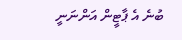ބުނެ އެ ޕާޓީން އަންނަނީ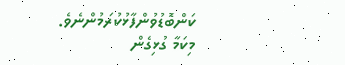ކަންބޮޑުވުންފާޅުކުރަމުންނެވެ.
މިކަމާ ގުޅިގެން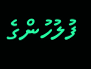ފުލުހުންގެ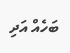ބަހެއް އަދި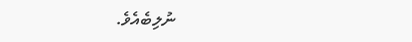ނުލިބެއެވެ.